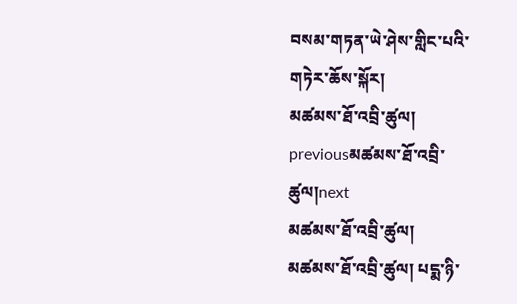བསམ་གཏན་ཡེ་ཤེས་གླིང་པའི་གཏེར་ཆོས་སྐོར།
མཚམས་ཐོ་འབྲི་ཚུལ།
previousམཚམས་ཐོ་འབྲི་ཚུལ།next
མཚམས་ཐོ་འབྲི་ཚུལ།
མཚམས་ཐོ་འབྲི་ཚུལ། པདྨ་ཉི་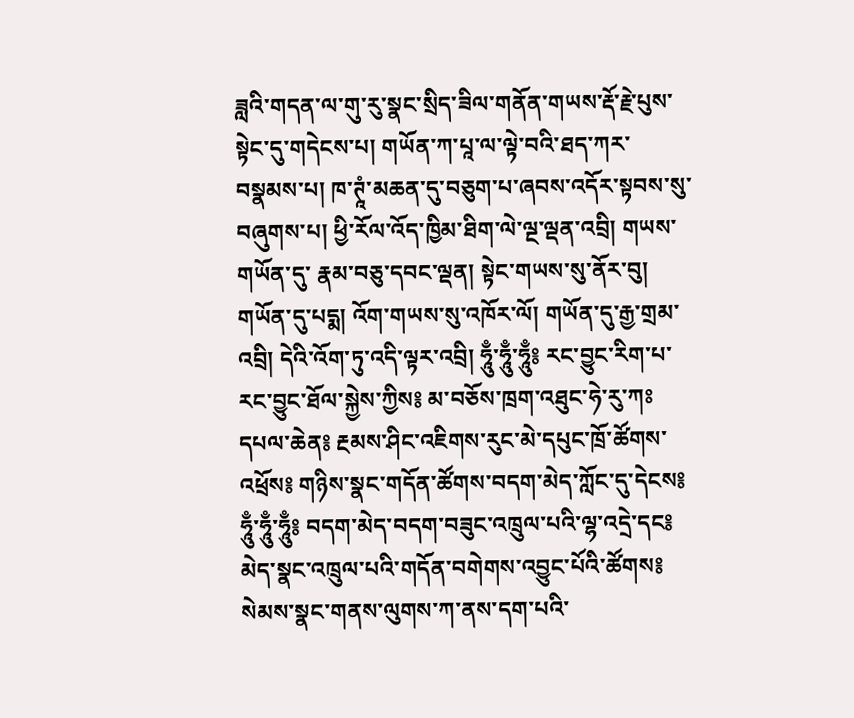ཟླའི་གདན་ལ་གུ་རུ་སྣང་སྲིད་ཟིལ་གནོན་གཡས་རྡོ་རྗེ་པུས་སྟེང་དུ་གདེངས་པ། གཡོན་ཀ་པཱ་ལ་ལྟེ་བའི་ཐད་ཀར་བསྣམས་པ། ཁ་ཊཱཾ་མཆན་དུ་བཅུག་པ་ཞབས་འདོར་སྟབས་སུ་བཞུགས་པ། ཕྱི་རོལ་འོད་ཁྱིམ་ཐིག་ལེ་ལྔ་ལྡན་འབྲི། གཡས་གཡོན་དུ་ རྣམ་བཅུ་དབང་ལྡན། སྟེང་གཡས་སུ་ནོར་བུ། གཡོན་དུ་པདྨ། འོག་གཡས་སུ་འཁོར་ལོ། གཡོན་དུ་རྒྱ་གྲམ་འབྲི། དེའི་འོག་ཏུ་འདི་ལྟར་འབྲི། ཧཱུྃ་ཧཱུྃ་ཧཱུྃ༔ རང་བྱུང་རིག་པ་རང་བྱུང་ཐོལ་སྐྱེས་ཀྱིས༔ མ་བཅོས་ཁྲག་འཐུང་ཧེ་རུ་ཀཿདཔལ་ཆེན༔ རྔམས་ཤིང་འཇིགས་རུང་མེ་དཔུང་ཁྲོ་ཚོགས་འཕྲོས༔ གཉིས་སྣང་གདོན་ཚོགས་བདག་མེད་ཀློང་དུ་དེངས༔ ཧཱུྃ་ཧཱུྃ་ཧཱུྃ༔ བདག་མེད་བདག་བཟུང་འཁྲུལ་པའི་ལྷ་འདྲེ་དང༔ མེད་སྣང་འཁྲུལ་པའི་གདོན་བགེགས་འབྱུང་པོའི་ཚོགས༔ སེམས་སྣང་གནས་ལུགས་ཀ་ནས་དག་པའི་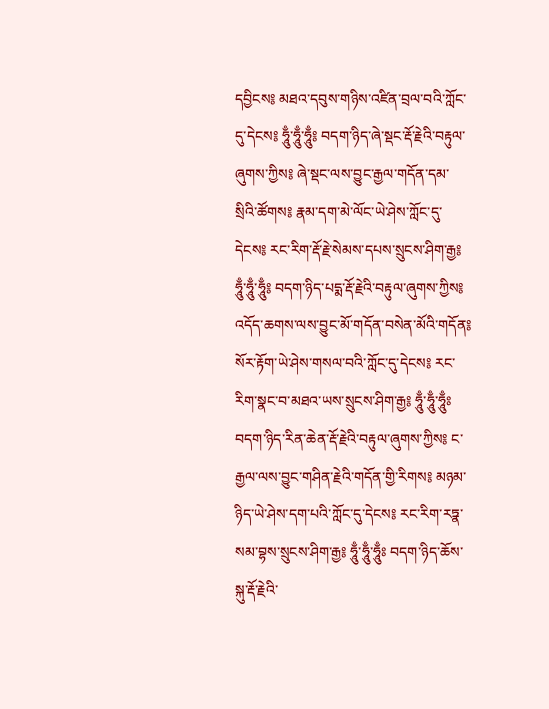དབྱིངས༔ མཐའ་དབུས་གཉིས་འཛིན་བྲལ་བའི་ཀློང་དུ་དེངས༔ ཧཱུྃ་ཧཱུྃ་ཧཱུྃ༔ བདག་ཉིད་ཞེ་སྡང་རྡོ་རྗེའི་བརྟུལ་ཞུགས་ཀྱིས༔ ཞེ་སྡང་ལས་བྱུང་རྒྱལ་གདོན་དམ་སྲིའི་ཚོགས༔ རྣམ་དག་མེ་ལོང་ཡེ་ཤེས་ཀློང་དུ་དེངས༔ རང་རིག་རྡོ་རྗེ་སེམས་དཔས་སྲུངས་ཤིག་རྒྱ༔ ཧཱུྃ་ཧཱུྃ་ཧཱུྃ༔ བདག་ཉིད་པདྨ་རྡོ་རྗེའི་བརྟུལ་ཞུགས་ཀྱིས༔ འདོད་ཆགས་ལས་བྱུང་མོ་གདོན་བསེན་མོའི་གདོན༔ སོར་རྟོག་ཡེ་ཤེས་གསལ་བའི་ཀློང་དུ་དེངས༔ རང་རིག་སྣང་བ་མཐའ་ཡས་སྲུངས་ཤིག་རྒྱ༔ ཧཱུྃ་ཧཱུྃ་ཧཱུྃཿ བདག་ཉིད་རིན་ཆེན་རྡོ་རྗེའི་བརྟུལ་ཞུགས་ཀྱིས༔ ང་རྒྱལ་ལས་བྱུང་གཤིན་རྗེའི་གདོན་གྱི་རིགས༔ མཉམ་ཉིད་ཡེ་ཤེས་དག་པའི་ཀློང་དུ་དེངས༔ རང་རིག་རཏྣ་སམ་བྷས་སྲུངས་ཤིག་རྒྱ༔ ཧཱུྃ་ཧཱུྃ་ཧཱུྃཿ བདག་ཉིད་ཆོས་སྐུ་རྡོ་རྗེའི་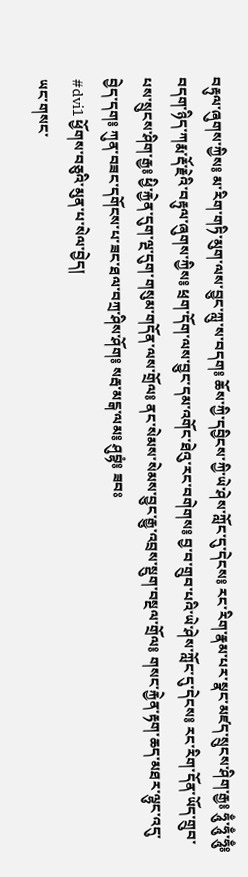བརྟུལ་ཞུགས་ཀྱིས༔ མ་རིག་གཏི་མུག་ལས་བྱུང་ཀླུ་ས་བདག༔ ཆོས་ཀྱི་དབྱིངས་ཀྱི་ཡེ་ཤེས་ཀློང་དུ་དེངས༔ རང་རིག་རྣམ་པར་སྣང་མཛད་སྲུངས་ཤིག་རྒྱ༔ ཧཱུྃ་ཧཱུྃ་ཧཱུྃ༔ བདག་ཉིད་ཀརྨ་རྡོ་རྗེའི་བརྟུལ་ཞུགས་ཀྱིས༔ ཕྲག་དོག་ལས་བྱུང་དམ་འགོང་ཐེའུ་རང་བགེགས༔ བྱ་བ་གྲུབ་པའི་ཡེ་ཤེས་ཀློང་དུ་དེངས༔ རང་རིག་དོན་ཡོད་གྲུབ་པས་སྲུངས་ཤིག་རྒྱ༔ ཕྱི་རྐྱེན་དུག་ལྔ་དུག་གསུམ་གདོན་ལས་གྲོལ༔ ནང་སེམས་སེམས་བྱུང་རྒྱུ་འབྲས་སྡུག་བསྔལ་གྲོལ༔ གསང་རྐྱེན་རྟག་ཆད་མཐར་ལྷུང་འདུ་བྱེད་དག༔ ཀུན་བཟང་དགོངས་པ་ཟང་ཐལ་བཀྲ་ཤིས་ཤོག༔ སརྦ་མངྒ་ལམ༔ ཤུབྷཾ༔ ཟབཿ
#dvi1 ཕྱོགས་བཅུའི་མུན་པ་སེལ་བྱེད།
ཡང་གསང་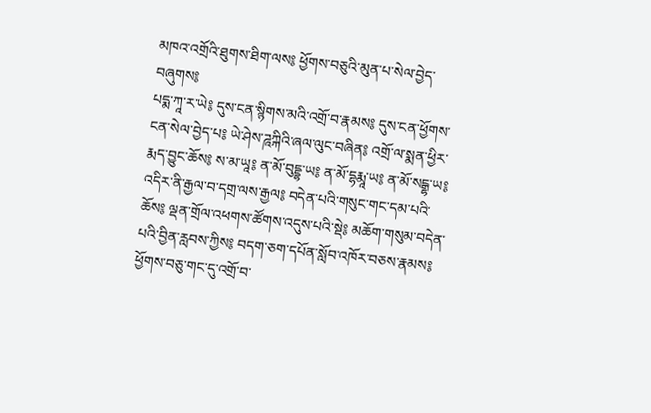མཁའ་འགྲོའི་ཐུགས་ཐིག་ལས༔ ཕྱོགས་བཅུའི་མུན་པ་སེལ་བྱེད་བཞུགས༔
པདྨ་ཀཱ་ར་ཡེ༔ དུས་ངན་སྙིགས་མའི་འགྲོ་བ་རྣམས༔ དུས་ངན་ཕྱོགས་ངན་སེལ་བྱེད་པ༔ ཡེ་ཤེས་ཌཱཀྐིའི་ཞལ་ལུང་བཞིན༔ འགྲོ་ལ་སྨན་ཕྱིར་རྨད་བྱུང་ཆོས༔ ས་མ་ཡཱ༔ ན་མོ་བུདྡྷ་ཡ༔ ན་མོ་དྷརྨཱ་ཡ༔ ན་མོ་སངྒྷ་ཡ༔ འདིར་ནི་རྒྱལ་བ་དགྲ་ལས་རྒྱལ༔ བདེན་པའི་གསུང་གང་དམ་པའི་ཆོས༔ ལྡན་གྲོལ་འཕགས་ཚོགས་འདུས་པའི་སྡེ༔ མཆོག་གསུམ་བདེན་པའི་བྱིན་རླབས་ཀྱིས༔ བདག་ཅག་དཔོན་སློབ་འཁོར་བཅས་རྣམས༔ ཕྱོགས་བཅུ་གང་དུ་འགྲོ་བ་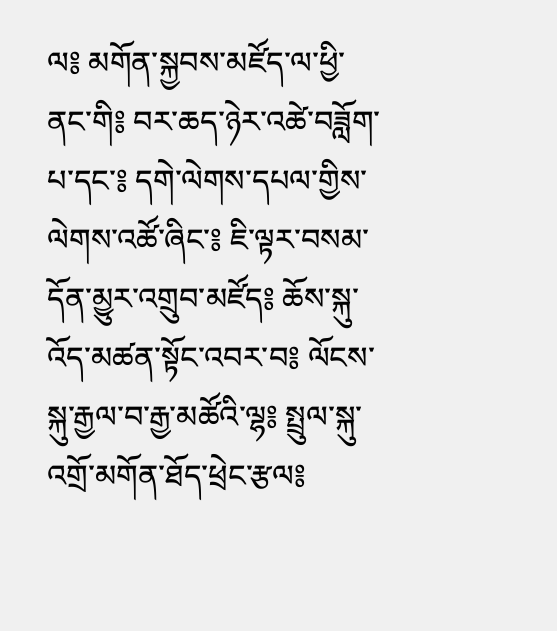ལ༔ མགོན་སྐྱབས་མཛོད་ལ་ཕྱི་ནང་གི༔ བར་ཆད་ཉེར་འཚེ་བཟློག་པ་དང་༔ དགེ་ལེགས་དཔལ་གྱིས་ལེགས་འཚོ་ཞིང་༔ ཇི་ལྟར་བསམ་དོན་མྱུར་འགྲུབ་མཛོད༔ ཆོས་སྐུ་འོད་མཚན་སྟོང་འབར་བ༔ ལོངས་སྐུ་རྒྱལ་བ་རྒྱ་མཚོའི་ལྷ༔ སྤྲུལ་སྐུ་འགྲོ་མགོན་ཐོད་ཕྲེང་རྩལ༔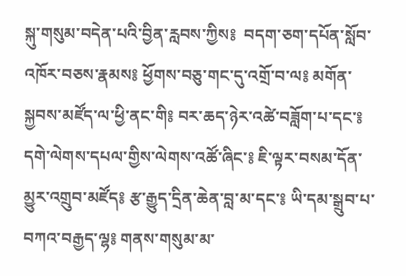སྐུ་གསུམ་བདེན་པའི་བྱིན་རླབས་ཀྱིས༔  བདག་ཅག་དཔོན་སློབ་འཁོར་བཅས་རྣམས༔ ཕྱོགས་བཅུ་གང་དུ་འགྲོ་བ་ལ༔ མགོན་སྐྱབས་མཛོད་ལ་ཕྱི་ནང་གི༔ བར་ཆད་ཉེར་འཚེ་བཟློག་པ་དང་༔ དགེ་ལེགས་དཔལ་གྱིས་ལེགས་འཚོ་ཞིང་༔ ཇི་ལྟར་བསམ་དོན་མྱུར་འགྲུབ་མཛོད༔ རྩ་རྒྱུད་དྲིན་ཆེན་བླ་མ་དང་༔ ཡི་དམ་སྒྲུབ་པ་བཀའ་བརྒྱད་ལྷ༔ གནས་གསུམ་མ་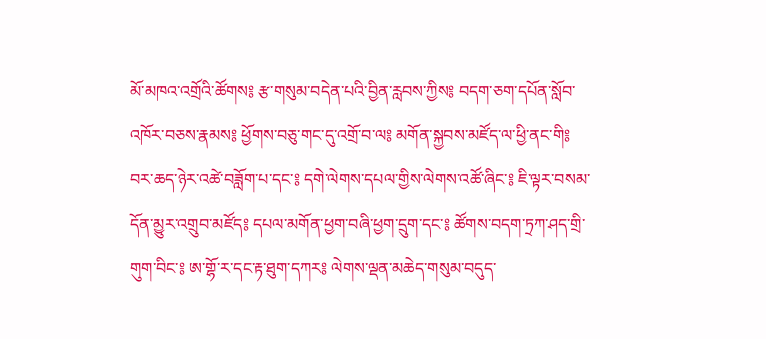མོ་མཁའ་འགྲོའི་ཚོགས༔ རྩ་གསུམ་བདེན་པའི་བྱིན་རླབས་ཀྱིས༔ བདག་ཅག་དཔོན་སློབ་འཁོར་བཅས་རྣམས༔ ཕྱོགས་བཅུ་གང་དུ་འགྲོ་བ་ལ༔ མགོན་སྐྱབས་མཛོད་ལ་ཕྱི་ནང་གི༔ བར་ཆད་ཉེར་འཚེ་བཟློག་པ་དང་༔ དགེ་ལེགས་དཔལ་གྱིས་ལེགས་འཚོ་ཞིང་༔ ཇི་ལྟར་བསམ་དོན་མྱུར་འགྲུབ་མཛོད༔ དཔལ་མགོན་ཕྱག་བཞི་ཕྱག་དྲུག་དང་༔ ཚོགས་བདག་ཏྲཀ་ཤད་གྲི་གུག་བིང་༔ ཨ་གྷོ་ར་དང་རྟ་ཐུག་དཀར༔ ལེགས་ལྡན་མཆེད་གསུམ་བདུད་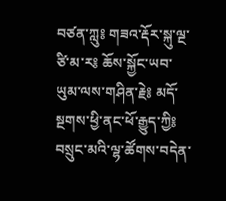བཙན་ཀླུ༔ གཟའ་རྡོར་སྐུ་ལྔ་ཙི་མ་ར༔ ཆོས་སྐྱོང་ཡབ་ཡུམ་ལས་གཤིན་རྗེ༔ མདོ་སྔགས་ཕྱི་ནང་ཕོ་རྒྱུད་ཀྱི༔ བསྲུང་མའི་ལྷ་ཚོགས་བདེན་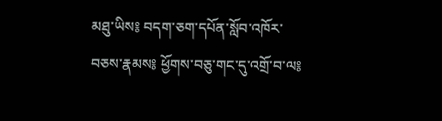མཐུ་ཡིས༔ བདག་ཅག་དཔོན་སློབ་འཁོར་བཅས་རྣམས༔ ཕྱོགས་བཅུ་གང་དུ་འགྲོ་བ་ལ༔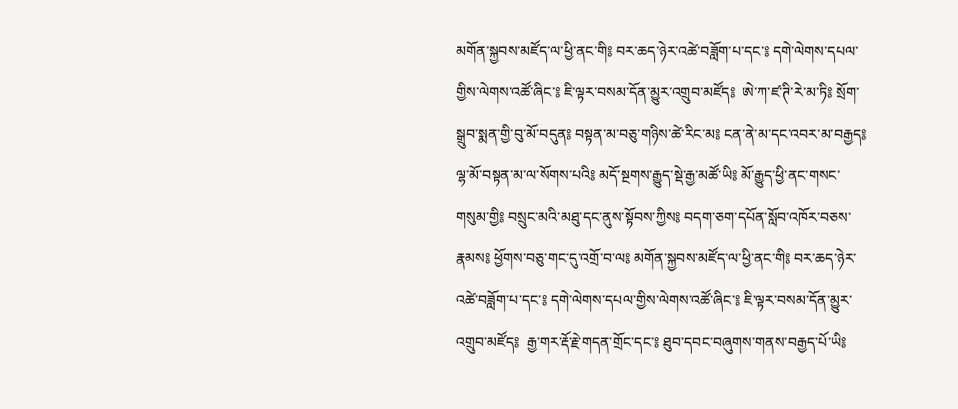མགོན་སྐྱབས་མཛོད་ལ་ཕྱི་ནང་གི༔ བར་ཆད་ཉེར་འཚེ་བཟློག་པ་དང་༔ དགེ་ལེགས་དཔལ་གྱིས་ལེགས་འཚོ་ཞིང་༔ ཇི་ལྟར་བསམ་དོན་མྱུར་འགྲུབ་མཛོད༔  ཨེ་ཀ་ཛ་ཊི་རེ་མ་ཏི༔ སྲོག་སྒྲུབ་སྨན་གྱི་བུ་མོ་བདུན༔ བསྟན་མ་བཅུ་གཉིས་ཚེ་རིང་མ༔ ངན་ནེ་མ་དང་འབར་མ་བརྒྱད༔ ལྷ་མོ་བསྟན་མ་ལ་སོགས་པའི༔ མདོ་སྔགས་རྒྱུད་སྡེ་རྒྱ་མཚོ་ཡི༔ མོ་རྒྱུད་ཕྱི་ནང་གསང་གསུམ་གྱི༔ བསྲུང་མའི་མཐུ་དང་ནུས་སྟོབས་ཀྱིས༔ བདག་ཅག་དཔོན་སློབ་འཁོར་བཅས་རྣམས༔ ཕྱོགས་བཅུ་གང་དུ་འགྲོ་བ་ལ༔ མགོན་སྐྱབས་མཛོད་ལ་ཕྱི་ནང་གི༔ བར་ཆད་ཉེར་འཚེ་བཟློག་པ་དང་༔ དགེ་ལེགས་དཔལ་གྱིས་ལེགས་འཚོ་ཞིང་༔ ཇི་ལྟར་བསམ་དོན་མྱུར་འགྲུབ་མཛོད༔  རྒྱ་གར་རྡོ་རྗེ་གདན་གྲོང་དང་༔ ཐུབ་དབང་བཞུགས་གནས་བརྒྱད་པོ་ཡི༔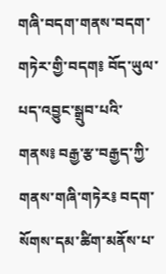གཞི་བདག་གནས་བདག་གཏེར་གྱི་བདག༔ བོད་ཡུལ་པད་འབྱུང་སྒྲུབ་པའི་གནས༔ བརྒྱ་རྩ་བརྒྱད་ཀྱི་གནས་གཞི་གཏེར༔ བདག་སོགས་དམ་ཚིག་མནོས་པ་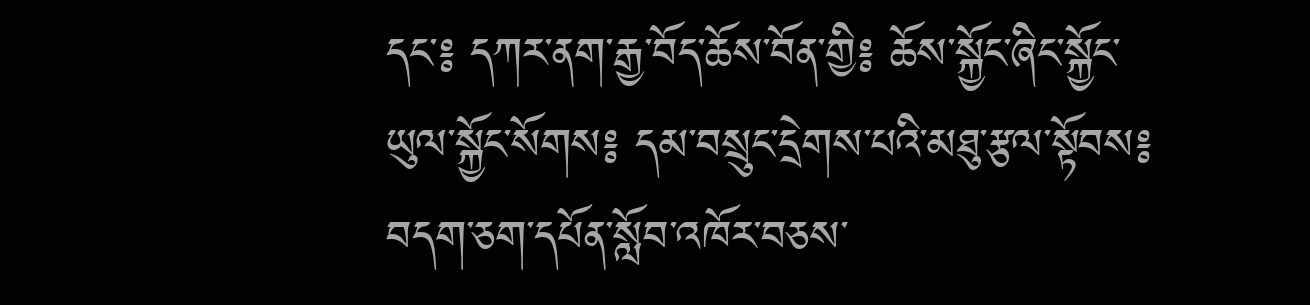དང་༔ དཀར་ནག་རྒྱ་བོད་ཆོས་བོན་གྱི༔ ཆོས་སྐྱོང་ཞིང་སྐྱོང་ཡུལ་སྐྱོང་སོགས༔ དམ་བསྲུང་དྲེགས་པའི་མཐུ་རྩལ་སྟོབས༔ བདག་ཅག་དཔོན་སློབ་འཁོར་བཅས་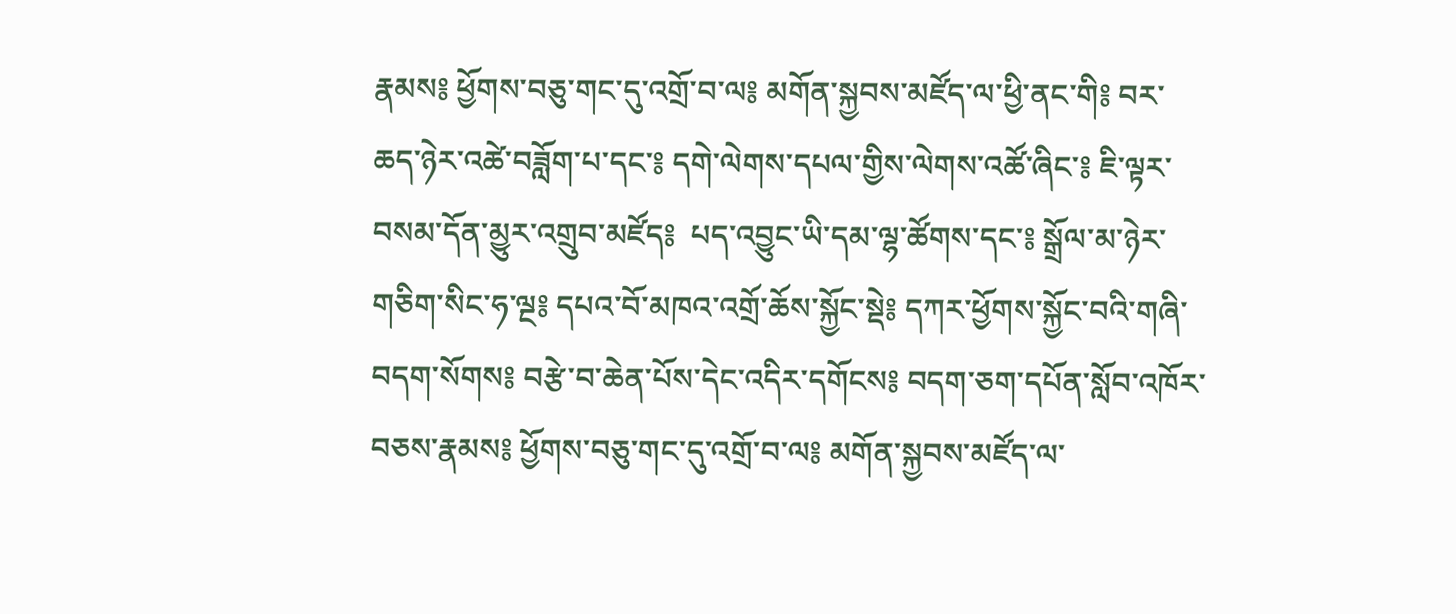རྣམས༔ ཕྱོགས་བཅུ་གང་དུ་འགྲོ་བ་ལ༔ མགོན་སྐྱབས་མཛོད་ལ་ཕྱི་ནང་གི༔ བར་ཆད་ཉེར་འཚེ་བཟློག་པ་དང་༔ དགེ་ལེགས་དཔལ་གྱིས་ལེགས་འཚོ་ཞིང་༔ ཇི་ལྟར་བསམ་དོན་མྱུར་འགྲུབ་མཛོད༔  པད་འབྱུང་ཡི་དམ་ལྷ་ཚོགས་དང་༔ སྒྲོལ་མ་ཉེར་གཅིག་སིང་ཧ་ལྔ༔ དཔའ་བོ་མཁའ་འགྲོ་ཆོས་སྐྱོང་སྡེ༔ དཀར་ཕྱོགས་སྐྱོང་བའི་གཞི་བདག་སོགས༔ བརྩེ་བ་ཆེན་པོས་དེང་འདིར་དགོངས༔ བདག་ཅག་དཔོན་སློབ་འཁོར་བཅས་རྣམས༔ ཕྱོགས་བཅུ་གང་དུ་འགྲོ་བ་ལ༔ མགོན་སྐྱབས་མཛོད་ལ་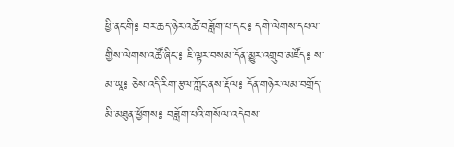ཕྱི་ནང་གི༔ བར་ཆད་ཉེར་འཚེ་བཟློག་པ་དང་༔ དགེ་ལེགས་དཔལ་གྱིས་ལེགས་འཚོ་ཞིང་༔ ཇི་ལྟར་བསམ་དོན་མྱུར་འགྲུབ་མཛོད༔ ས་མ་ཡཱ༔ ཅེས་འདི་རིག་རྩལ་ཀློང་ནས་རྡོལ༔ དོན་གཉེར་ལམ་བགྲོད་མི་མཐུན་ཕྱོགས༔ བཟློག་པའི་གསོལ་འདེབས་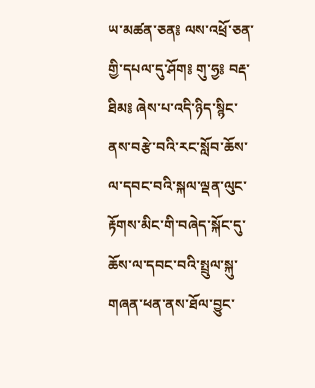ཡ་མཚན་ཅན༔ ལས་འཕྲོ་ཅན་གྱི་དཔལ་དུ་ཤོག༔ གུ་ཧྱ༔ བརྡ་ཐིམ༔ ཞེས་པ་འདི་ཉིད་སྙིང་ནས་བརྩེ་བའི་རང་སློབ་ཆོས་ལ་དབང་བའི་སྐལ་ལྡན་ལུང་རྟོགས་མིང་གི་བཞེད་སྐོང་དུ་ཆོས་ལ་དབང་བའི་སྤྲུལ་སྐུ་གཞན་ཕན་ནས་ཐོལ་བྱུང་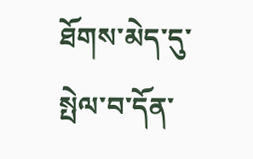ཐོགས་མེད་དུ་སྤེལ་བ་དོན་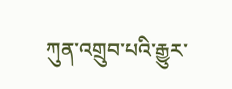ཀུན་འགྲུབ་པའི་རྒྱུར་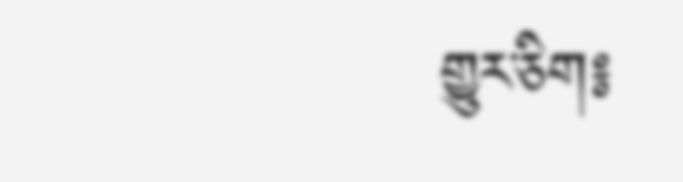གྱུར་ཅིག༔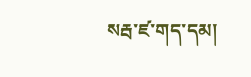སརྦ་ཛ་གད་དམ།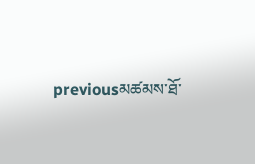previousམཚམས་ཐོ་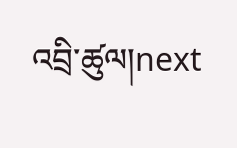འབྲི་ཚུལ།next